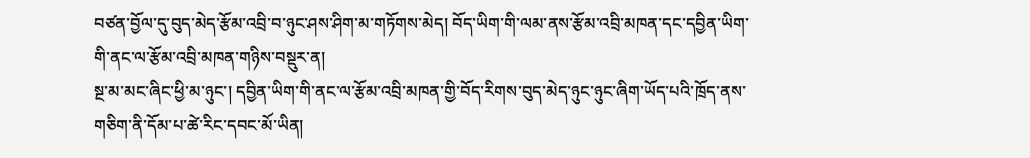བཙན་བྱོལ་དུ་བུད་མེད་རྩོམ་འབྲི་བ་ཉུང་ཤས་ཤིག་མ་གཏོགས་མེད། བོད་ཡིག་གི་ལམ་ནས་རྩོམ་འབྲི་མཁན་དང་དབྱིན་ཡིག་གི་ནང་ལ་རྩོམ་འབྲི་མཁན་གཉིས་བསྡུར་ན།
སྔ་མ་མང་ཞིང་ཕྱི་མ་ཉུང་། དབྱིན་ཡིག་གི་ནང་ལ་རྩོམ་འབྲི་མཁན་གྱི་བོད་རིགས་བུད་མེད་ཉུང་ཉུང་ཞིག་ཡོད་པའི་ཁྲོད་ནས་གཅིག་ནི་དོམ་པ་ཚེ་རིང་དབང་མོ་ཡིན།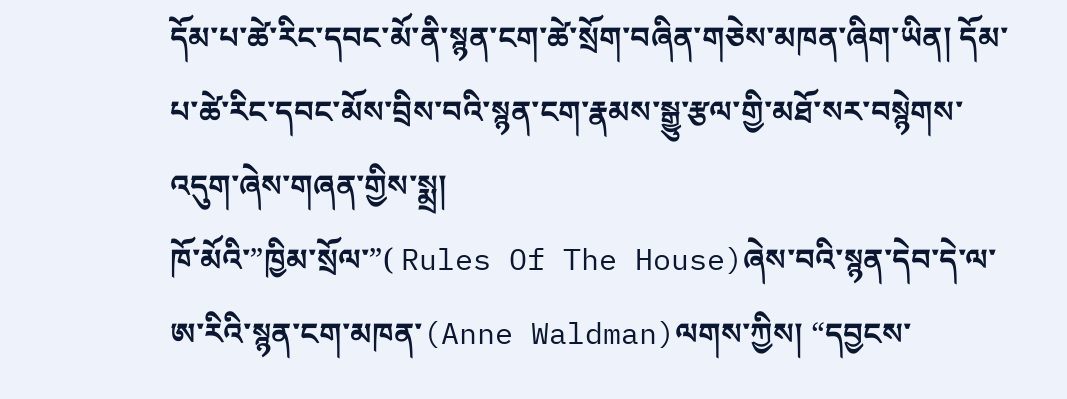དོམ་པ་ཚེ་རིང་དབང་མོ་ནི་སྙན་ངག་ཚེ་སྲོག་བཞིན་གཅེས་མཁན་ཞིག་ཡིན། དོམ་པ་ཚེ་རིང་དབང་མོས་བྲིས་བའི་སྙན་ངག་རྣམས་སྒྱུ་རྩལ་གྱི་མཐོ་སར་བསྙེགས་འདུག་ཞེས་གཞན་གྱིས་སྨྲ།
ཁོ་མོའི་”ཁྱིམ་སྲོལ་”( Rules Of The House)ཞེས་བའི་སྙན་དེབ་དེ་ལ་ཨ་རིའི་སྙན་ངག་མཁན་(Anne Waldman)ལགས་ཀྱིས། “དབྱངས་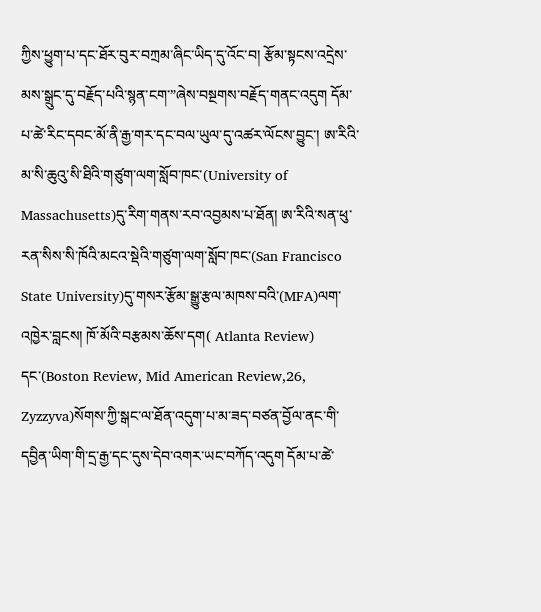ཀྱིས་ཕྱུག་པ་དང་ཐོར་བུར་བཀྲམ་ཞིང་ཡིད་དུ་འོང་བ། རྩོམ་སྟངས་འདྲེས་མས་སྒྲུང་དུ་བརྗོད་པའི་སྙན་ངག་”ཞེས་བསྔགས་བརྗོད་གནང་འདུག དོམ་པ་ཚེ་རིང་དབང་མོ་ནི་རྒྱ་གར་དང་བལ་ཡུལ་དུ་འཚར་ལོངས་བྱུང་། ཨ་རིའི་མ་སི་ཆུའུ་སི་ཐིའི་གཙུག་ལག་སློབ་ཁང་(University of Massachusetts)དུ་རིག་གནས་རབ་འབྱམས་པ་ཐོན། ཨ་རིའི་སན་ཕུ་རན་སིས་སི་ཁོའི་མངའ་སྡེའི་གཙུག་ལག་སློབ་ཁང་(San Francisco State University)དུ་གསར་རྩོམ་སྒྱུ་རྩལ་མཁས་བའི་(MFA)ལག་འཁྱེར་བླངས། ཁོ་མོའི་བརྩམས་ཆོས་དག( Atlanta Review) དང་(Boston Review, Mid American Review,26, Zyzzyva)སོགས་ཀྱི་སྒང་ལ་ཐོན་འདུག་པ་མ་ཟད་བཙན་བྱོལ་ནང་གི་དབྱིན་ཡིག་གི་དྲ་རྒྱ་དང་དུས་དེབ་འགར་ཡང་བཀོད་འདུག དོམ་པ་ཚེ་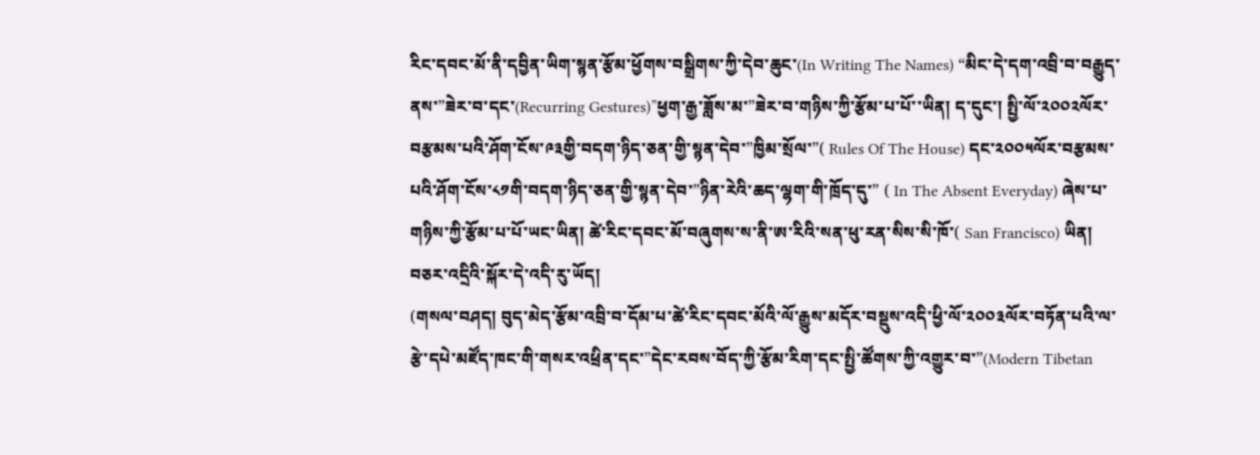རིང་དབང་མོ་ནི་དབྱིན་ཡིག་སྙན་རྩོམ་ཕྱོགས་བསྒྲིགས་ཀྱི་དེབ་ཆུང་(In Writing The Names) “མིང་དེ་དག་འབྲི་བ་བརྒྱུད་ནས་”ཟེར་བ་དང་(Recurring Gestures)”ཕྱག་རྒྱ་ཟློས་མ་”ཟེར་བ་གཉིས་ཀྱི་རྩོམ་པ་པོ་་ཡིན། ད་དུང་། སྤྱི་ལོ་༢༠༠༢ལོར་བརྩམས་པའི་ཤོག་ངོས་༩༣གྱི་བདག་ཉིད་ཅན་གྱི་སྙན་དེབ་”ཁྱིམ་སྲོལ་”( Rules Of The House) དང་༢༠༠༥ལོར་བརྩམས་པའི་ཤོག་ངོས་༨༡གི་བདག་ཉིད་ཅན་གྱི་སྙན་དེབ་”ཉིན་རེའི་ཆད་ལྷག་གི་ཁྲོད་དུ་” ( In The Absent Everyday) ཞེས་པ་གཉིས་ཀྱི་རྩོམ་པ་པོ་ཡང་ཡིན། ཚེ་རིང་དབང་མོ་བཞུགས་ས་ནི་ཨ་རིའི་སན་ཕུ་རན་སིས་སི་ཁོ་( San Francisco) ཡིན།
བཅར་འདྲིའི་སྐོར་དེ་འདི་རུ་ཡོད།
(གསལ་བཤད། བུད་མེད་རྩོམ་འབྲི་བ་དོམ་པ་ཚེ་རིང་དབང་མོའི་ལོ་རྒྱུས་མདོར་བསྡུས་འདི་ཕྱི་ལོ་༢༠༠༣ལོར་བཏོན་པའི་ལ་རྩེ་དཔེ་མཛོད་ཁང་གི་གསར་འཕྲིན་དང་”དེང་རབས་བོད་ཀྱི་རྩོམ་རིག་དང་སྤྱི་ཚོགས་ཀྱི་འགྱུར་བ་”(Modern Tibetan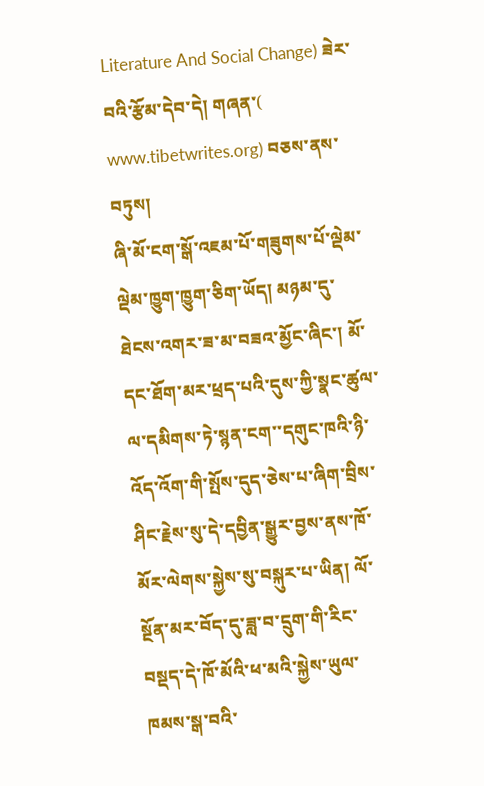Literature And Social Change) ཟེར་བའི་རྩོམ་དེབ་དེ། གཞན་( www.tibetwrites.org) བཅས་ནས་བཏུས།
ཞི་མོ་ངག་སྒོ་འཇམ་པོ་གཟུགས་པོ་ལྡེམ་ལྡེམ་ཁྱུག་ཁྱུག་ཅིག་ཡོད། མཉམ་དུ་ཐེངས་འགར་ཟ་མ་བཟའ་མྱོང་ཞིང་། མོ་དང་ཐོག་མར་ཕྲད་པའི་དུས་ཀྱི་སྣང་ཚུལ་ལ་དམིགས་ཏེ་སྙན་ངག་་དགུང་ཁའི་ཉི་འོད་འོག་གི་སྤོས་དུད་ཅེས་པ་ཞིག་བྲིས་ཤིང་རྗེས་སུ་དེ་དབྱིན་སྒྱུར་བྱས་ནས་ཁོ་མོར་ལེགས་སྐྱེས་སུ་བསྐུར་པ་ཡིན། ལོ་སྔོན་མར་བོད་དུ་ཟླ་བ་དྲུག་གི་རིང་བསྡད་དེ་ཁོ་མོའི་ཕ་མའི་སྐྱེས་ཡུལ་ཁམས་སྒ་བའི་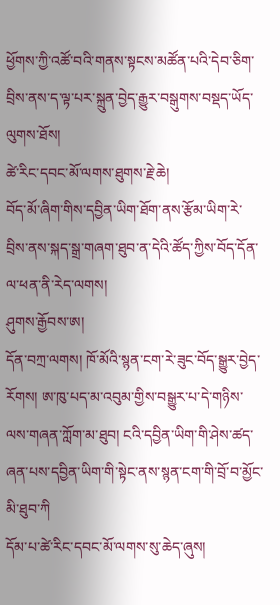ཕྱོགས་ཀྱི་འཚོ་བའི་གནས་སྟངས་མཚོན་པའི་དེབ་ཅིག་བྲིས་ནས་ད་ལྟ་པར་སྐྲུན་བྱེད་རྒྱུར་བསྒུགས་བསྡད་ཡོད་ལུགས་ཐོས།
ཚེ་རིང་དབང་མོ་ལགས་ཐུགས་རྗེ་ཆེ།
བོད་མོ་ཞིག་གིས་དབྱིན་ཡིག་ཐོག་ནས་རྩོམ་ཡིག་རེ་བྲིས་ནས་སྐད་སྒྲ་གཞག་ཐུབ་ན་དེའི་ཚོད་ཀྱིས་བོད་དོན་ལ་ཕན་ནི་རེད་ལགས།
ཤུགས་རྒྱོབས་ཨ།
དོན་བཀྲ་ལགས། ཁོ་མོའི་སྙན་ངག་རེ་ཟུང་བོད་སྒྱུར་བྱེད་རོགས། ཨ་ཁུ་པད་མ་འབུམ་གྱིས་བསྒྱུར་པ་དེ་གཉིས་ལས་གཞན་ཀློག་མ་ཐུབ། ངའི་དབྱིན་ཡིག་གི་ཤེས་ཚད་ཞན་པས་དབྱིན་ཡིག་གི་སྟེང་ནས་སྙན་ངག་གི་བྲོ་བ་མྱོང་མི་ཐུབ་ཀི
དོམ་པ་ཚེ་རིང་དབང་མོ་ལགས་སུ་ཆེད་ཞུས།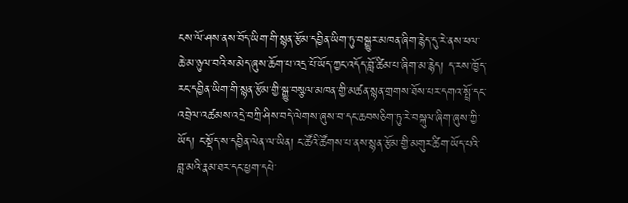ངས་ལོ་ཤས་ནས་བོད་ཡིག་གི་སྙན་རྩོམ་དབྱིན་ཡིག་ཏུ་བསྒྱུར་མཁན་ཞིག་རྙེད་དུ་རེ་ནས་ཕལ་ཆེ་མ་ཉུལ་བའི་ས་མེད་ཞུས་ཆོག་པ་འདྲ་པོ་ཡོད་ཀྱང་འདོད་བློ་ཚིམ་པ་ཞིག་མ་རྙེད། ད་རས་ཁྱོད་རང་དབྱིན་ཡིག་གི་སྙན་རྩོམ་གྱི་སྒྱུ་བསྩལ་མཁན་གྱི་མཚན་སྙན་གྲགས་ཐོས་པར་དགའ་སྤྲོ་དང་འབྲེལ་འཚམས་འདྲེ་བཀྲི་ཤིས་བདེ་ལེགས་ཞུས་བ་དང་ཆབསཅིག་ཏུ་རེ་བསྐུལ་ཞིག་ཞུས་ཀྱི་ཡོད། ང་སྡོད་ས་དབྱིན་ལེན་ལ་ཡིན། ང་ཚོའི་ཚོགས་པ་ནས་སྙན་རྩོམ་གྱི་མགུར་ཚིག་ཡོད་པའི་བླ་མའི་རྣམ་ཐར་དང་ཕྱག་དཔེ་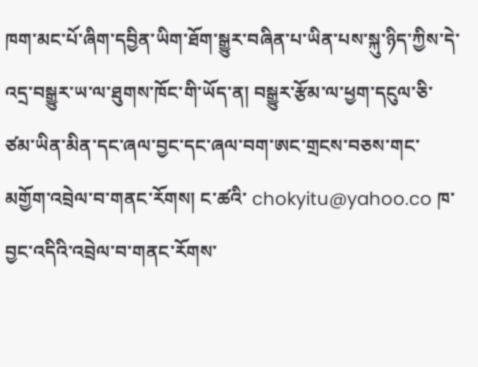ཁག་མང་པོ་ཞིག་དབྱིན་ཡིག་ཐོག་སྒྱུར་བཞིན་པ་ཡིན་པས་སྐུ་ཉིད་ཀྱིས་དེ་འདྲ་བསྒྱུར་ཡ་ལ་ཐུགས་ཁོང་གི་ཡོད་ན། བསྒྱུར་རྩོམ་ལ་ཕྱག་དངུལ་ཅི་ཙམ་ཡིན་མིན་དང་ཞལ་བྱང་དང་ཞལ་བག་ཨང་གྲངས་བཅས་གང་མགྱོག་འབྲེལ་བ་གནང་རོགས། ང་ཚའི་ chokyitu@yahoo.co ཁ་བྱང་འདིའི་འབྲེལ་བ་གནང་རོགས་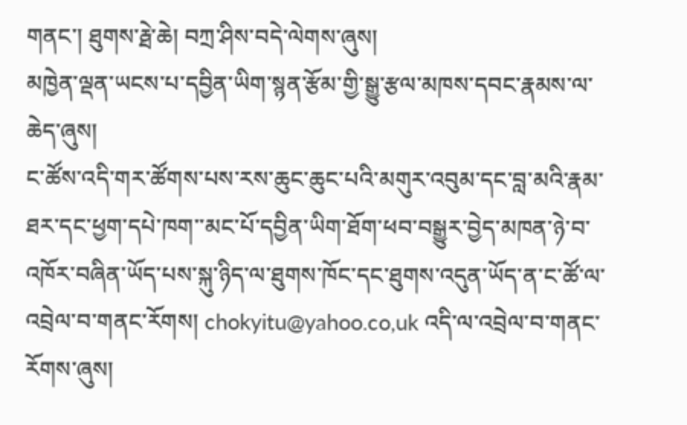གནང་། ཐུགས་རྠེ་ཆེ། བཀྲ་ཤིས་བདེ་ལེགས་ཞུས།
མཁྱེན་ལྡན་ཡངས་པ་དབྱིན་ཡིག་སྙན་རྩོམ་གྱི་སྒྱུ་རྩལ་མཁས་དབང་རྣམས་ལ་ཆེད་ཞུས།
ང་ཚོས་འདི་གར་ཚོགས་པས་རས་ཆུང་ཆུང་པའི་མགུར་འབུམ་དང་བླ་མའི་རྣམ་ཐར་དང་ཕྱག་དཔེ་ཁག་་མང་པོ་དབྱིན་ཡིག་ཐོག་ཕབ་བསྒྱུར་བྱེད་མཁན་ཉེ་བ་འཁོར་བཞིན་ཡོད་པས་སྐུ་ཉིད་ལ་ཐུགས་ཁོང་དང་ཐུགས་འདུན་ཡོད་ན་ང་ཚོ་ལ་འབྲེལ་བ་གནང་རོགས། chokyitu@yahoo.co,uk འདི་ལ་འབྲེལ་བ་གནང་རོགས་ཞུས།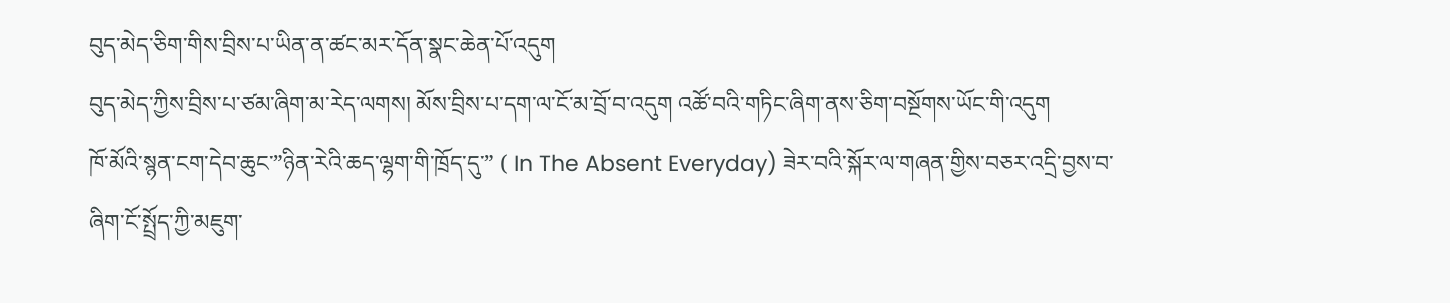བུད་མེད་ཅིག་གིས་བྲིས་པ་ཡིན་ན་ཚང་མར་དོན་སྣང་ཆེན་པོ་འདུག
བུད་མེད་ཀྱིས་བྲིས་པ་ཙམ་ཞིག་མ་རེད་ལགས། མོས་བྲིས་པ་དག་ལ་ངོ་མ་བྲོ་བ་འདུག འཚོ་བའི་གཏིང་ཞིག་ནས་ཅིག་བསྔོགས་ཡོང་གི་འདུག
ཁོ་མོའི་སྙན་ངག་དེབ་ཆུང་”ཉིན་རེའི་ཆད་ལྷག་གི་ཁྲོད་དུ་” ( In The Absent Everyday) ཟེར་བའི་སྐོར་ལ་གཞན་གྱིས་བཅར་འདྲི་བྱས་བ་ཞིག་ངོ་སྤྲོད་ཀྱི་མཇུག་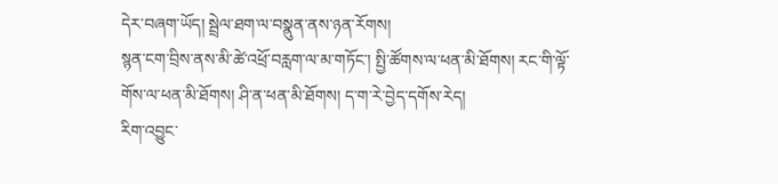དེར་བཞག་ཡོད། སྦྲེལ་ཐག་ལ་བསྣུན་ནས་ཉན་རོགས།
སྙན་ངག་བྲིས་ནས་མི་ཚེ་འཕྲོ་བརླག་ལ་མ་གཏོང་། སྤྱི་ཚོགས་ལ་ཕན་མི་ཐོགས། རང་གི་ལྟོ་གོས་ལ་ཕན་མི་ཐོགས། ཤི་ན་ཕན་མི་ཐོགས། ད་ག་རེ་བྱེད་དགོས་རེད།
རིག་འབྱུང་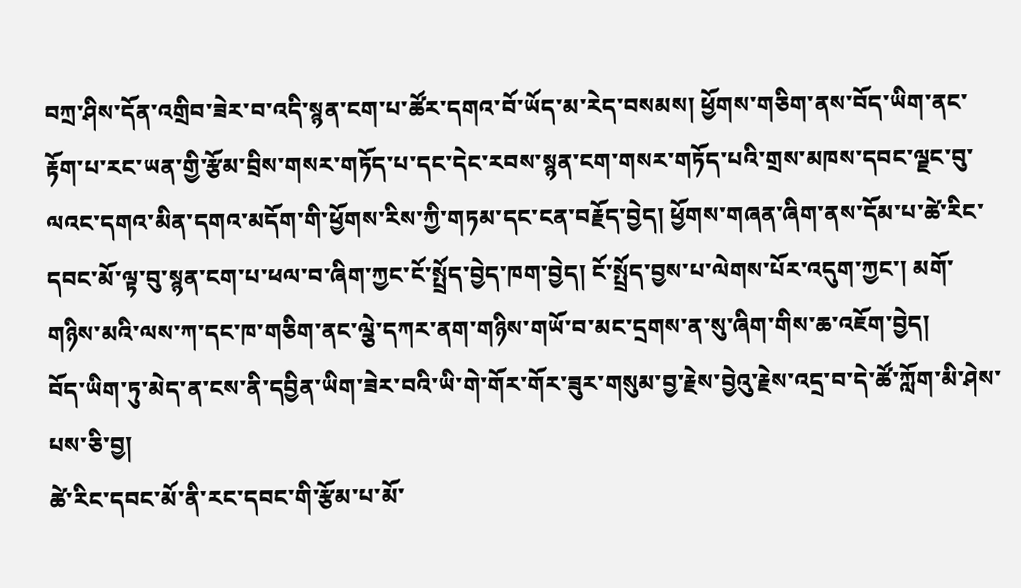བཀྲ་ཤིས་དོན་འགྲིབ་ཟེར་བ་འདི་སྙན་ངག་པ་ཚོར་དགའ་བོ་ཡོད་མ་རེད་བསམས། ཕྱོགས་གཅིག་ནས་བོད་ཡིག་ནང་རྟོག་པ་རང་ཡན་གྱི་རྩོམ་བྲིས་གསར་གཏོད་པ་དང་དེང་རབས་སྙན་ངག་གསར་གཏོད་པའི་གྲས་མཁས་དབང་ལྗང་བུ་ལའང་དགའ་མིན་དགའ་མདོག་གི་ཕྱོགས་རིས་ཀྱི་གཏམ་དང་ངན་བརྗོད་བྱེད། ཕྱོགས་གཞན་ཞིག་ནས་དོམ་པ་ཚེ་རིང་དབང་མོ་ལྟ་བུ་སྙན་ངག་པ་ཕལ་བ་ཞིག་ཀྱང་ངོ་སྤྲོད་བྱེད་ཁག་བྱེད། ངོ་སྤྲོད་བྱས་པ་ལེགས་པོར་འདུག་ཀྱང་། མགོ་གཉིས་མའི་ལས་ཀ་དང་ཁ་གཅིག་ནང་ལྕེ་དཀར་ནག་གཉིས་གཡོ་བ་མང་དྲགས་ན་སུ་ཞིག་གིས་ཆ་འཇོག་བྱེད།
བོད་ཡིག་ཏུ་མེད་ན་ངས་ནི་དབྱིན་ཡིག་ཟེར་བའི་ཡི་གེ་གོར་གོར་ཟུར་གསུམ་བྱ་རྗེས་བྱེའུ་རྗེས་འདྲ་བ་དེ་ཚོ་ཀློག་མི་ཤེས་པས་ཅི་བྱ།
ཚེ་རིང་དབང་མོ་ནི་རང་དབང་གི་རྩོམ་པ་མོ་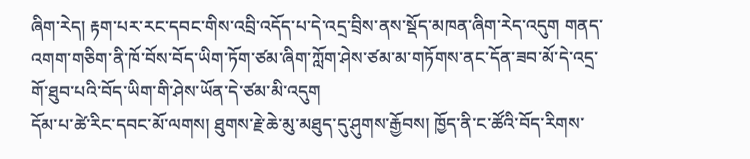ཞིག་རེད། རྟག་པར་རང་དབང་གིས་འབྲི་འདོད་པ་དེ་འདྲ་བྲིས་ནས་སྡོད་མཁན་ཞིག་རེད་འདུག གནད་འགག་གཅིག་ནི་ཁོ་བོས་བོད་ཡིག་ཏོག་ཙམ་ཞིག་ཀློག་ཤེས་ཙམ་མ་གཏོགས་ནང་དོན་ཟབ་མོ་དེ་འདྲ་གོ་ཐུབ་པའི་བོད་ཡིག་གི་ཤེས་ཡོན་དེ་ཙམ་མི་འདུག
དོམ་པ་ཚེ་རིང་དབང་མོ་ལགས། ཐུགས་རྗེ་ཆེ་མུ་མཐུད་དུ་ཤུགས་རྒྱོབས། ཁྱོད་ནི་ང་ཚོའི་བོད་རིགས་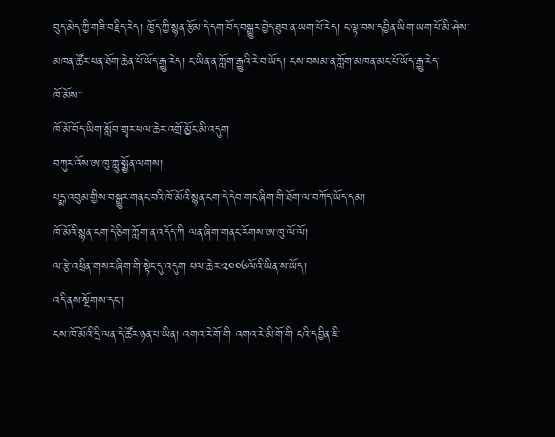བུད་མེད་ཀྱི་གཟི་བརྗིད་རེད། ཁྱོད་ཀྱི་སྙན་རྩོམ་དེ་དག་བོད་བསྒྱུར་བྱེད་ཐུབ་ན་ཡག་པོ་རེད། ང་ལྟ་བས་དབྱིན་ཡིག་ཡག་པོ་མི་ཤེས་མཁན་ཚོར་ཕན་ཐོག་ཆེན་པོ་ཡོད་རྒྱུ་རེད། ང་ཡིན་ན་ཀློག་རྒྱུའི་རེ་བ་ཡོད། ངས་བསམ་ན་ཀློག་མཁན་མང་པོ་ཡོད་རྒྱུ་རེད་
ཁོ་མོས་་
ཁོ་མོ་བོད་ཡིག་སློབ་གྲྭར་ཕལ་ཆེར་འགྲོ་མྱོང་མི་འདུག
བཀུར་འོས་ཨ་ཁུ་ཀླུ་སྨྱོན་ལགས།
པདྨ་འབུམ་གྱིས་བསྒྱུར་གནང་བའི་ཁོ་མོའི་སྙན་ངག་དེ་དེབ་གང་ཞིག་གི་ཐོག་ལ་བཀོད་ཡོད་དམ།
ཁོ་མོའི་སྙན་ངག་དེ་ཅིག་ཀློག་ན་འདོད་ཀི ལན་ཞིག་གནང་རོགས་ཨ་ཁུ་ལོ་ལོ།
ལ་རྩེ་འཕྲིན་གསར་ཞིག་གི་སྟེང་དུ་འདུག ཕལ་ཆེར་༢༠༠༦ལོའི་ཡིན་ས་ཡོད།
འདི་ནས་སྔོགས་དང་།
ངས་ཁོ་མོའི་དྲི་ལན་དེ་ཚོར་ཉན་པ་ཡིན། འགའ་རེ་གོ་གི འགའ་རེ་མི་གོ་གི ངའི་དབྱིན་ཇི་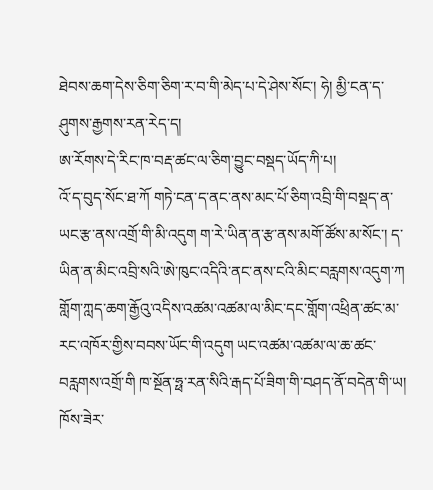ཐེབས་ཆག་དེས་ཅིག་ཅིག་ར་བ་གི་མེད་པ་དེ་ཤེས་སོང་། ཧེ། མྱི་ངན་ད་ཤུགས་རྒྱགས་རན་རེད་ད།
ཨ་རོགས་དེ་རིང་ཁ་བརྡ་ཚང་ལ་ཅིག་བྱུང་བསྡད་ཡོད་ཀི་པ།
འོ་ད་བུད་སོང་ཐ་ཀོ གཏེ་ངན་ད་ནང་ནས་མང་པོ་ཅིག་འབྲི་གི་བསྡད་ན་ཡང་རྩ་ནས་འགྲོ་གི་མི་འདུག ག་རེ་ཡིན་ན་རྩ་ནས་མགོ་ཚོས་མ་སོང་། ད་ཡིན་ན་མིང་འབྲི་སའི་ཨེ་ཁུང་འདིའི་ནང་ནས་ངའི་མིང་བརླགས་འདུག་ཀ གློག་ཀླད་ཆག་རྒྱོའུ་འདིས་འཚམ་འཚམ་ལ་མིང་དང་གློག་འཕྲིན་ཚང་མ་རང་འཁོར་གྱིས་བབས་ཡོང་གི་འདུག ཡང་འཚམ་འཚམ་ལ་ཆ་ཚང་བརླགས་འགྲོ་གི ཁ་སྔོན་ཧྥ་རན་སིའི་རྒད་པོ་ཟིག་གི་བཤད་ནོ་བདེན་གི་ཡ། ཁོས་ཟེར་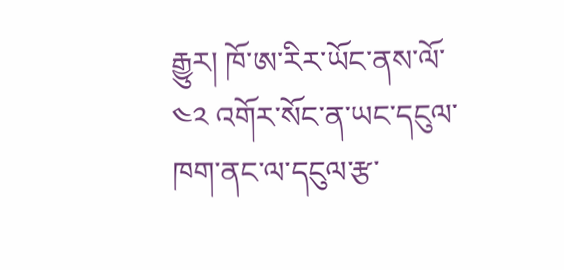རྒྱུར། ཁོ་ཨ་རིར་ཡོང་ནས་ལོ་ ༤༢ འགོར་སོང་ན་ཡང་དངུལ་ཁག་ནང་ལ་དངུལ་རྩ་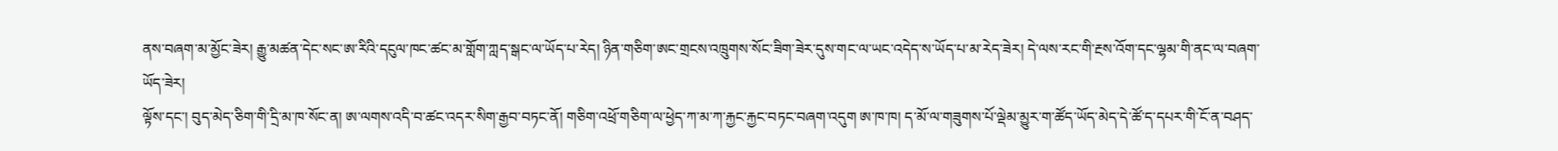ནས་བཞག་མ་མྱོང་ཟེར། རྒྱུ་མཚན་དེང་སང་ཨ་རིའི་དངུལ་ཁང་ཚང་མ་གློག་ཀླད་སྒང་ལ་ཡོད་པ་རེད། ཉིན་གཅིག་ཨང་གྲངས་འཁྲུགས་སོང་ཟིག་ཟེར་དུས་གང་ལ་ཡང་འདེད་ས་ཡོད་པ་མ་རེད་ཟེར། དེ་ལས་རང་གི་རྔས་འོག་དང་ལྷམ་གི་ནང་ལ་བཞག་ཡོད་ཟེར།
ལྟོས་དང་། བུད་མེད་ཅིག་གི་དྲི་མ་ཁ་སོང་ན། ཨ་ལགས་འདི་བ་ཚང་འདར་སིག་རྒྱབ་བཏང་ནོ། གཅིག་འཕྲོ་གཅིག་ལ་ཕྱེད་ཀ་མ་ཀ་རྐྱང་རྐྱང་བཏང་བཞག་འདུག ཨ་ཁ་ཁ། ད་མོ་ལ་གཟུགས་པོ་ལྡེམ་མྱུར་ག་ཚོད་ཡོད་མེད་དེ་ཚོ་ད་དཔར་གི་ངོ་ན་བཤད་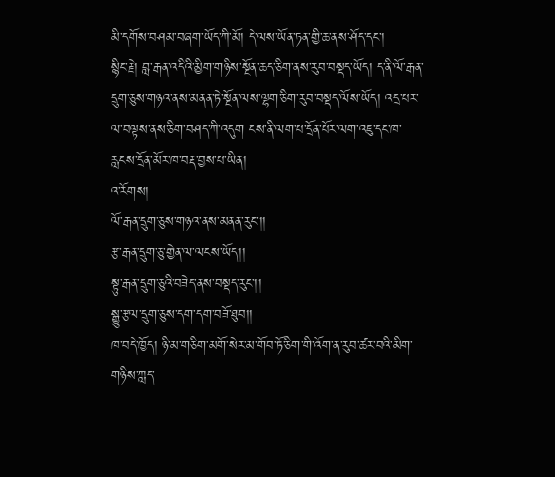མི་དགོས་བཤམ་བཞག་ཡོད་ཀི་མོ། དེ་ལས་ཡོན་ཏན་གྱི་ཆ་ནས་ཤོད་དང་།
སྙིང་རྗེ། བླ་རྒན་འདིའི་མྱིག་གཉིས་སྔོན་ཆད་ཅིག་ནས་རུབ་བསྡད་ཡོད། ད་ནི་ལོ་རྒན་དྲུག་ཅུས་གཉའ་ནས་མནན་ཏེ་སྔོན་ལས་ལྷག་ཅིག་རུབ་བསྡད་ལོས་ཡོད། འདྲ་པར་ལ་བལྟས་ནས་ཅིག་བཤད་ཀི་འདུག ངས་ནི་ལག་པ་དྲོན་པོར་ལག་འཇུ་དང་ཁ་རླངས་དྲོན་མོར་ཁ་བརྡ་བྱས་པ་ཡིན།
འ་རོགས།
ལོ་རྒན་དྲུག་ཅུས་གཉའ་ནས་མནན་རུང་།།
རྩ་རྒན་དྲུག་ཅུ་གྱེན་ལ་ལངས་ཡོད།།
སྟུ་རྒན་དྲུག་ཅུའི་བཟེད་ནས་བསྡད་རུང་།།
སྒྱུ་རྩལ་དྲུག་ཅུས་དག་དག་བཟོ་ཐུབ།།
ཁ་བདེ་ཁྱོད། ཉི་མ་གཅིག་མགོ་སེར་མ་གོབ་ཏོ་ཅིག་གི་འོག་ན་རུབ་ཚར་བའི་མིག་གཉིས་ཀླད་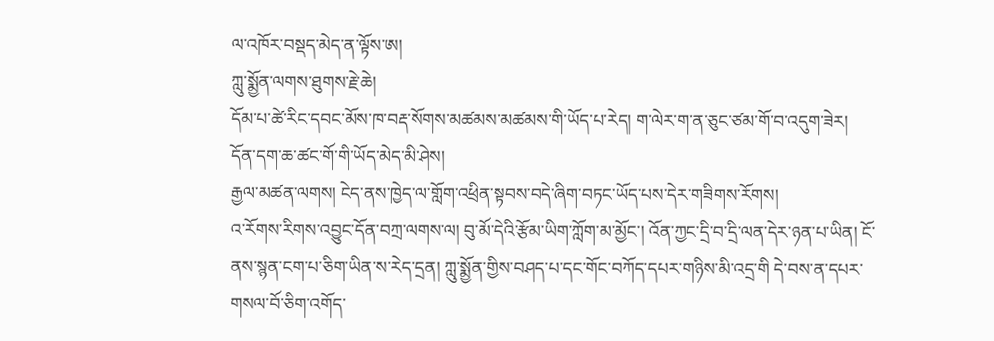ལ་འཁོར་བསྡད་མེད་ན་ལྟོས་ཨ།
ཀླུ་སྨྱོན་ལགས་ཐུགས་རྗེ་ཆེ།
དོམ་པ་ཚེ་རིང་དབང་མོས་ཁ་བརྡ་སོགས་མཚམས་མཚམས་གི་ཡོད་པ་རེད། ག་ལེར་ག་ན་ཅུང་ཙམ་གོ་བ་འདུག་ཟེར།
དོན་དག་ཆ་ཚང་གོ་གི་ཡོད་མེད་མི་ཤེས།
རྒྱལ་མཚན་ལགས། ངེད་ནས་ཁྱེད་ལ་གློག་འཕྲིན་སྟབས་བདེ་ཞིག་བཏང་ཡོད་པས་དེར་གཟིགས་རོགས།
འ་རོགས་རིགས་འབྱུང་དོན་བཀྲ་ལགས་ལ། བུ་མོ་དེའི་རྩོམ་ཡིག་ཀློག་མ་མྱོང་། འོན་ཀྱང་དྲི་བ་དྲི་ལན་དེར་ཉན་པ་ཡིན། ངོ་ནས་སྙན་ངག་པ་ཅིག་ཡིན་ས་རེད་དྲན། ཀླུ་སྨྱོན་གྱིས་བཤད་པ་དང་གོང་བཀོད་དཔར་གཉིས་མི་འདྲ་གི དེ་བས་ན་དཔར་གསལ་བོ་ཅིག་འགོད་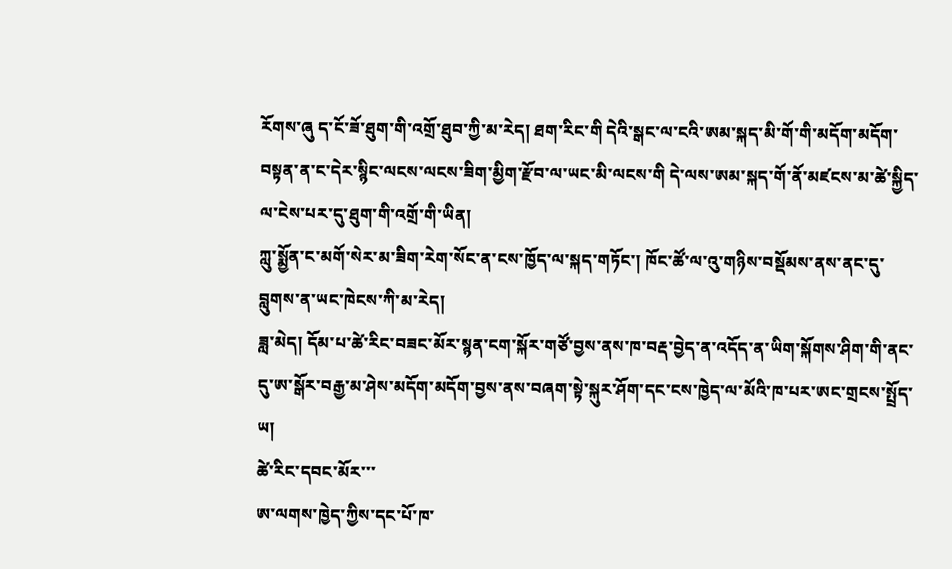རོགས་ཞུ ད་ངོ་ཟོ་ཐུག་གི་འགྲོ་ཐུབ་ཀྱི་མ་རེད། ཐག་རིང་གི དེའི་སྒང་ལ་ངའི་ཨམ་སྐད་མི་གོ་གི་མདོག་མདོག་བསྟན་ན་ང་དེར་སྙིང་ལངས་ལངས་ཟིག་མྱིག་རྫོབ་ལ་ཡང་མི་ལངས་གི དེ་ལས་ཨམ་སྐད་གོ་ནོ་མཛངས་མ་ཚེ་སྐྱིད་ལ་ངེས་པར་དུ་ཐུག་གི་འགྲོ་གི་ཡིན།
ཀླུ་སྨྱོན་ང་མགོ་སེར་མ་ཟིག་རེག་སོང་ན་ངས་ཁྱོད་ལ་སྐད་གཏོང་། ཁོང་ཚོ་ལ་འུ་གཉིས་བསྡོམས་ནས་ནང་དུ་བླུགས་ན་ཡང་ཁེངས་ཀི་མ་རེད།
ཟླ་མེད། དོམ་པ་ཚེ་རིང་བཟང་མོར་སྙན་ངག་སྐོར་གཙོ་བྱས་ནས་ཁ་བརྡ་བྱེད་ན་འདོད་ན་ཡིག་སྐོགས་ཤིག་གི་ནང་དུ་ཨ་སྒོར་བརྒྱ་མ་ཤེས་མདོག་མདོག་བྱས་ནས་བཞག་སྟེ་སྐུར་ཤོག་དང་ངས་ཁྱེད་ལ་མོའི་ཁ་པར་ཨང་གྲངས་སྤྲོད་ཡ།
ཚེ་རིང་དབང་མོར་་་
ཨ་ལགས་ཁྱེད་ཀྱིས་དང་པོ་ཁ་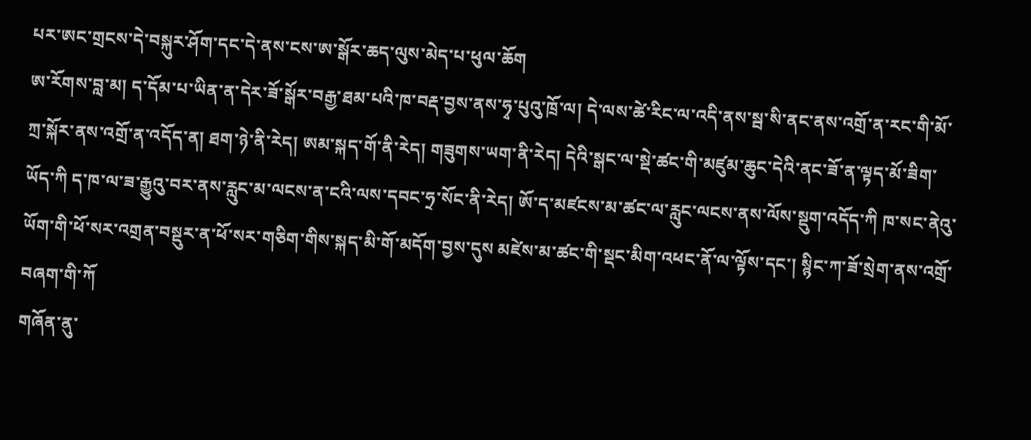པར་ཨང་གྲངས་དེ་བསྐུར་ཤོག་དང་དེ་ནས་ངས་ཨ་སྒོར་ཆད་ལུས་མེད་པ་ཕུལ་ཆོག
ཨ་རོགས་བླ་མ། ད་དོམ་པ་ཡིན་ན་དེར་ཟོ་སྒོར་བརྒྱ་ཐམ་པའི་ཁ་བརྡ་བྱས་ནས་ཧྭ་པུའུ་ཁྲོ་ལ། དེ་ལས་ཚེ་རིང་ལ་འདི་ནས་སྦ་སི་ནང་ནས་འགྲོ་ན་རང་གི་མོ་ཀྲ་སྐོར་ནས་འགྲོ་ན་འདོད་ན། ཐག་ཉེ་ནི་རེད། ཨམ་སྐད་གོ་ནི་རེད། གཟུགས་ཡག་ནི་རེད། དེའི་སྒང་ལ་སྡེ་ཚང་གི་མཛུམ་ཆུང་དེའི་ནང་ཟོ་ན་ལྟད་མོ་ཟིག་ཡོད་ཀི ད་ཁ་ལ་ཟ་རྒྱུའུ་བར་ནས་རླུང་མ་ལངས་ན་ངའི་ལས་དབང་ཧྲ་སོང་ནི་རེད། ཨོ་ད་མཛངས་མ་ཚང་ལ་རླུང་ལངས་ནས་ལོས་སྡུག་འདོད་ཀི ཁ་སང་ནེའུ་ཡོག་གི་ཕོ་སར་འགྲན་བསྡུར་ན་ཕོ་སར་གཅིག་གིས་སྐད་མི་གོ་མདོག་བྱས་དུས མཛེས་མ་ཚང་གི་སྡང་མིག་འཕང་ནོ་ལ་ལྟོས་དང་། སྙིང་ཀ་ཟོ་སྲེག་ནས་འགྲོ་བཞག་གི་ཀོ
གཞོན་ནུ་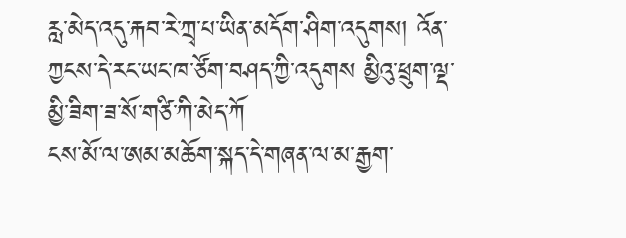རླ་མེད་འདུ་རྐབ་རེ་ཀྲྭ་པ་ཡིན་མདོག་ཤིག་འདུགས། འོན་ཀྱངས་དེ་རང་ཡང་ཁ་ཙོག་བཤད་ཀྱི་འདུགས མྱིའུ་ཕྲུག་ལྡ་མྱི་ཟིག་ཟ་སོ་གཙི་ཀི་མེད་ཀོ
ངས་མོ་ལ་ཨམ་མཆོག་སྐད་དེ་གཞན་ལ་མ་རྒྱག་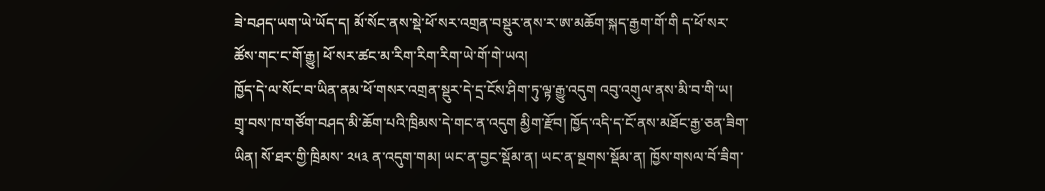ཟེ་བཤད་ཡག་ཡེ་ཡོད་ད། མོ་སོང་ནས་སྡེ་ཕོ་སར་འགྲན་བསྡུར་ནས་ར་ཨ་མཆོག་སྐད་རྒྱག་གོ་གི ད་ཕོ་སར་ཚོས་གང་ང་གོ་རྒྱུ། ཕོ་སར་ཚང་མ་རིག་རིག་རིག་ཡེ་གོ་གེ་ཡའ།
ཁྱོད་དེ་ལ་སོང་བ་ཡིན་ནམ་ཕོ་གསར་འགྲན་སྡུར་དེ་དྲ་ངོས་ཤིག་ཏུ་ལྟ་རྒྱུ་འདུག འབུ་འགུལ་ནས་མི་བ་གི་ཡ།
གྲྭ་བས་ཁ་གཙོག་བཤད་མི་ཆོག་པའི་ཁྲིམས་དེ་གང་ན་འདུག མྱིག་རྫོབ། ཁྱོད་འདི་ད་ངོ་ནས་མཐོང་རྒྱ་ཅན་ཟིག་ཡིན། སོ་ཐར་གྱི་ཁྲིམས་ ༢༥༣ ན་འདུག་གམ། ཡང་ན་བྱང་སྡོམ་ན། ཡང་ན་སྔགས་སྡོམ་ན། ཁྱོས་གསལ་བོ་ཟིག་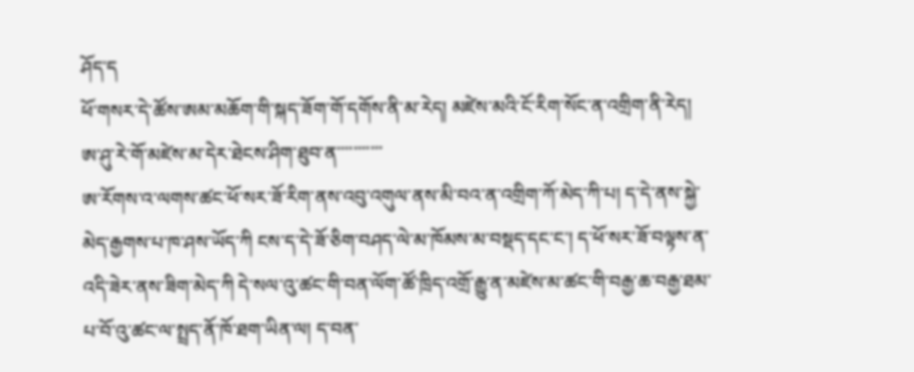ཤོད་ད
ཕོ་གསར་དེ་ཚོས་ཨམ་མཆོག་གི་སྐད་ཟོག་གོ་དགོས་ནི་མ་རེད། མཛེས་མའི་ངོ་རིག་སོང་ན་འགྲིག་ནི་རེད།
ཨ་ཤུ་རེ་གོ་མཛེས་མ་དེར་ཐེངས་ཤིག་ཐུབ་ན་་་་་་་་་་་
ཨ་རོགས་འ་ལགས་ཚང་ཕོ་སར་ཟོ་རིག་ནས་འབུ་འགུལ་ནས་མི་བའ་ན་འགྲིག་ཀོ་མེད་ཀི་པ། ད་དེ་ནས་སྐྱེ་མེད་རྒྱགས་པ་ཁ་ཤས་ཡོད་ཀི ངས་ད་དེ་ཟོ་ཅིག་བཤད་ལེ་མ་ཁོམས་མ་བསྡད་དང་ང་། ད་ཕོ་སར་ཟོ་བལྟས་ན་འདི་ཟེར་ནས་ཟིག་མེད་ཀི དེ་སལ་འུ་ཚང་གི་བན་ལོག་ཚོ་ཁྲིད་འགྲོ་རྒྱུ་ན་མཛེས་མ་ཚང་གི་བརྒྱ་ཆ་བརྒྱ་ཐམ་པ་བོ་འུ་ཚང་ལ་སྤྲད་ནོ་ཁོ་ཐག་ཡིན་ལ། ད་བན་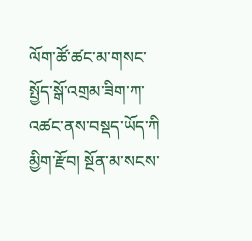ལོག་ཚོ་ཚང་མ་གསང་སྤྱོད་སྒོ་འགྲམ་ཟིག་ཀ་འཚང་ནས་བསྡད་ཡོད་ཀི
མྱིག་རྫོབ། སྔོན་མ་སངས་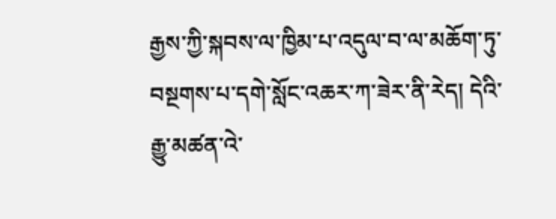རྒྱས་ཀྱི་སྐབས་ལ་ཁྱིམ་པ་འདུལ་བ་ལ་མཆོག་ཏུ་བསྔགས་པ་དགེ་སློང་འཆར་ཀ་ཟེར་ནི་རེད། དེའི་རྒྱུ་མཚན་འེ་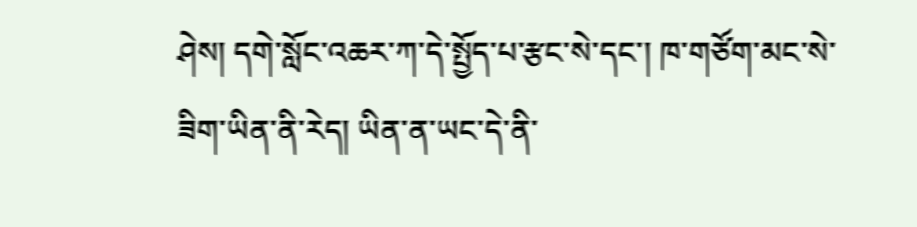ཤེས། དགེ་སློང་འཆར་ཀ་དེ་སྤྱོད་པ་རྩང་སེ་དང་། ཁ་གཙོག་མང་སེ་ཟིག་ཡིན་ནི་རེད། ཡིན་ན་ཡང་དེ་ནི་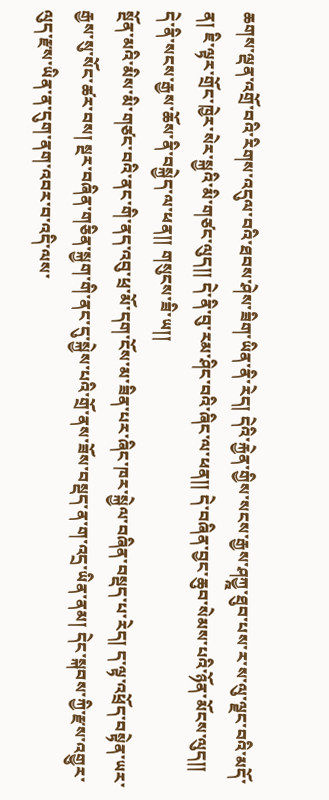ཆགས་ལྡན་འགྲོ་བའི་རིགས་འདུལ་བའི་ཐབས་ཤེས་ཟིག་ཡིན་ནི་རེད། དེའི་རྐྱེན་གྱིས་སངས་རྒྱས་ཤཀྱྰ་ཐུབ་པས་ར་ས་ལུ་ལྗང་བའི་མདོ་ན། ཇི་ལྟར་གྲོང་ཁྱེར་སེར་སྐྱའི་མི་གཙང་ལུད།། དེ་ནི་བུ་རམ་ཤིང་བའི་ཞིང་ལ་ཕན།། དེ་བཞིན་བྱང་ཆུབ་སེམས་པའི་ཉོན་མོངས་ལུད།། དེ་ནི་སངས་རྒྱས་ཆོས་ནི་བསྐྱེད་ལ་ཕན།། གསུངས་ཟི་ཡ།།
སྔོན་མའི་མིས་མི་གཙང་བའི་ནང་གི་ནད་འབུ་ཕྲ་མོ་དག་ངོས་མ་ཟིན་པར་ཞིང་ཁར་སྐྱེལ་བཞིན་བསྡད་པ་རེད། ད་ལྟ་འཕྲོད་བསྟེན་ཡར་རྒྱས་སུ་སོང་ཚར་བས། སྔར་བཞིན་གཅིན་སྐྱག་གི་ནང་དུ་སྐྱེས་པའི་གྲོ་ནས་ཟོས་བསྡད་ན་ག་འདྲ་ཡིན་ནམ། དེང་སྐབས་ཀྱི་རྫས་འགྱུར་ལུད་རྫས་ཡིན་ན་དུག་ནག་འབར་བ་འདི་ལས་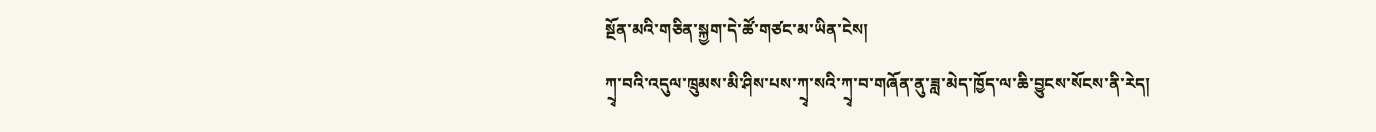སྔོན་མའི་གཅིན་སྐྱག་དེ་ཚོ་གཙང་མ་ཡིན་ངེས།
ཀྲྭ་བའི་འདུལ་ཁྲུམས་མི་ཤིས་པས་ཀྲྭ་སའི་ཀྲྭ་བ་གཞོན་ནུ་ཟླ་མེད་ཁྱོད་ལ་ཆི་བྱུངས་སོངས་ནི་རེད།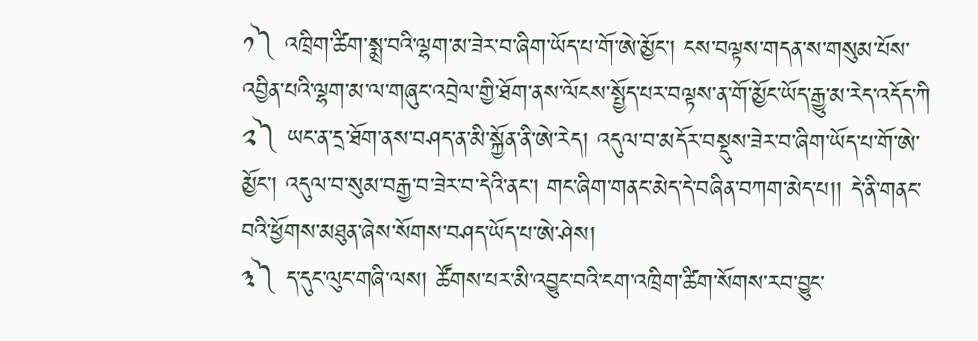༡༽ འཁྲིག་ཚིག་སྨྲ་བའི་ལྷག་མ་ཟེར་བ་ཞིག་ཡོད་པ་གོ་ཨེ་མྱོང་། ངས་བལྟས་གདན་ས་གསུམ་པོས་འབྱིན་པའི་ལྷག་མ་ལ་གཞུང་འབྲེལ་གྱི་ཐོག་ནས་ལོངས་སྤྱོད་པར་བལྟས་ན་གོ་མྱོང་ཡོད་རྒྱུ་མ་རེད་འདོད་ཀི
༢༽ ཡང་ན་དྲ་ཐོག་ནས་བཤད་ན་མི་སྐྱོན་ནི་ཨེ་རེད། འདུལ་བ་མདོར་བསྡུས་ཟེར་བ་ཞིག་ཡོད་པ་གོ་ཨེ་མྱོང་། འདུལ་བ་སུམ་བརྒྱ་བ་ཟེར་བ་དེའི་ནང་། གང་ཞིག་གནང་མེད་དེ་བཞིན་བཀག་མེད་པ།། དེ་ནི་གནང་བའི་ཕྱོགས་མཐུན་ཞེས་སོགས་བཤད་ཡོད་པ་ཨེ་ཤེས།
༣༽ ད་དུང་ལུང་གཞི་ལས། ཚོགས་པར་མི་འབྱུང་བའི་ངག་འཁྲིག་ཚིག་སོགས་རབ་བྱུང་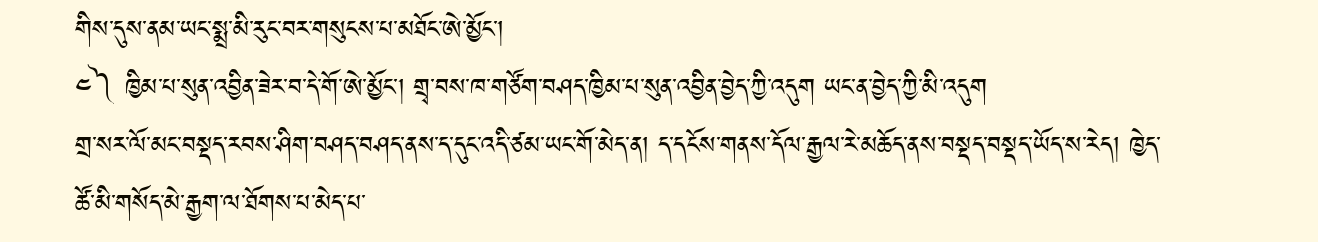གིས་དུས་ནམ་ཡང་སྨྲ་མི་རུང་བར་གསུངས་པ་མཐོང་ཨེ་མྱོང་།
༤༽ ཁྱིམ་པ་སུན་འབྱིན་ཟེར་བ་དེ་གོ་ཨེ་མྱོང་། གྲྭ་བས་ཁ་གཙོག་བཤད་ཁྱིམ་པ་སུན་འབྱིན་བྱེད་ཀྱི་འདུག ཡང་ན་བྱེད་ཀྱི་མི་འདུག
གྲ་སར་ལོ་མང་བསྡད་རབས་ཤིག་བཤད་བཤད་ནས་ད་དུང་འདི་ཙམ་ཡང་གོ་མེད་ན། ད་དངོས་གནས་དོལ་རྒྱལ་རེ་མཆོད་ནས་བསྡད་བསྡད་ཡོད་ས་རེད། ཁྱེད་ཚོ་མི་གསོད་མེ་རྒྱག་ལ་ཐོགས་པ་མེད་པ་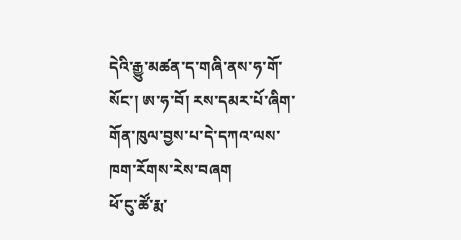དེའི་རྒྱུ་མཚན་ད་གཞི་ནས་ཧ་གོ་སོང་། ཨ་ཧ་བོ། རས་དམར་པོ་ཞིག་གོན་ཁུལ་བྱས་པ་དེ་དཀའ་ལས་ཁག་རོགས་རེས་བཞག
ཕོ་ངུ་ཚོ་རྨ་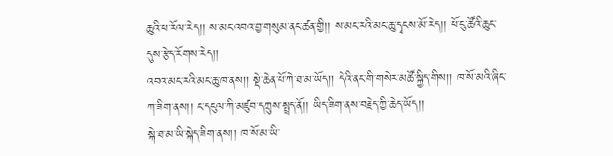ཆུའི་ཕ་རོལ་རེད།། ས་མང་འབའ་བྱ་གསུམ་ནང་ཚན་གྱི།། ས་མང་རའི་མང་ཆུ་དྭངས་མོ་རེད།། ཕོ་ངུ་ཚོའི་ཆུང་དུས་རྩེད་རོགས་རེད།།
འབའ་མང་རའི་མང་ཆུ་ཁ་ནས།། སྡེ་ཆེན་པོ་ཀེ་ཐ་མ་ཡོད།། དེའི་ནང་གི་གསེར་མཚོ་སྐྱིད་གིས།། ཁ་སོ་མའི་ཞིང་ཀ་ཟིག་ནས།། ང་དངུལ་ཀི་མཛུབ་དཀྲུས་སྤྲད་ནོ།། ཡིད་ཟིག་ནས་བརྗེད་ཀྱི་ཆེད་ཡོད།།
སྐེ་ཐ་མ་ཡི་སྐེད་ཟིག་ནས།། ཁ་སོ་མ་ཡི་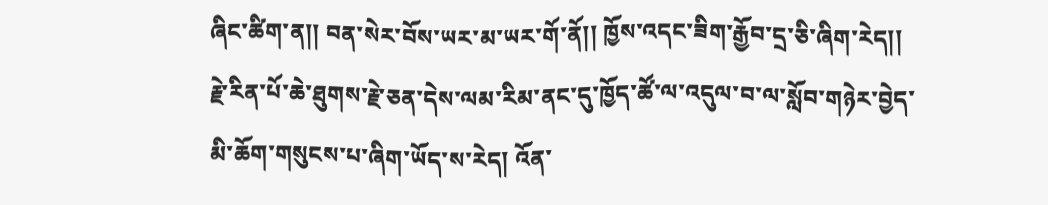ཞིང་ཚིག་ན།། བན་སེར་བོས་ཡར་མ་ཡར་གོ་ནོ།། ཁྱོས་འདང་ཟིག་རྒྱོབ་དྲ་ཅི་ཞིག་རེད།།
རྗེ་རིན་པོ་ཆེ་ཐུགས་རྗེ་ཅན་དེས་ལམ་རིམ་ནང་དུ་ཁྱོད་ཚོ་ལ་འདུལ་བ་ལ་སློབ་གཉེར་བྱེད་མི་ཆོག་གསུངས་པ་ཞིག་ཡོད་ས་རེད། འོན་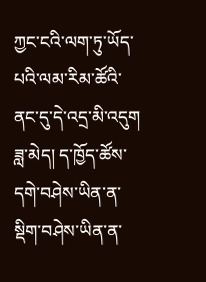ཀྱང་ངའི་ལག་ཏུ་ཡོད་པའི་ལམ་རིམ་ཚོའི་ནང་དུ་དེ་འདྲ་མི་འདུག
ཟླ་མེད། ད་ཁྱོད་ཚོས་དགེ་བཤེས་ཡིན་ན་སྡིག་བཤེས་ཡིན་ན་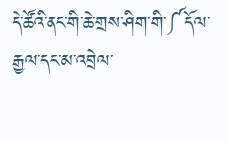དེ་ཚོའི་ནང་གི་ཆེ་གྲས་ཤིག་གི་༼དོལ་རྒྱལ་དང་མ་འབྲེལ་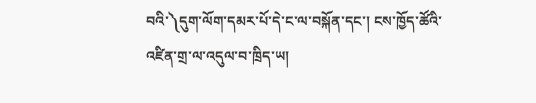བའི་༽དུག་ལོག་དམར་པོ་དེ་ང་ལ་བསྐོན་དང་། ངས་ཁྱོད་ཚོའི་འཛིན་གྲ་ལ་འདུལ་བ་ཁྲིད་ཡ།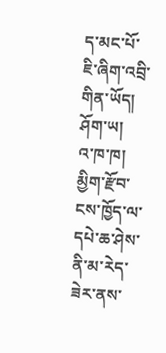ད་མང་པོ་ཇི་ཞིག་འབྲི་གིན་ཡོད། ཤོག་ཡ།
འ་ཁ་ཁ། མྱིག་རྫོབ་ངས་ཁྱོད་ལ་དཔེ་ཆ་ཤེས་ནི་མ་རེད་ཟེར་ནས་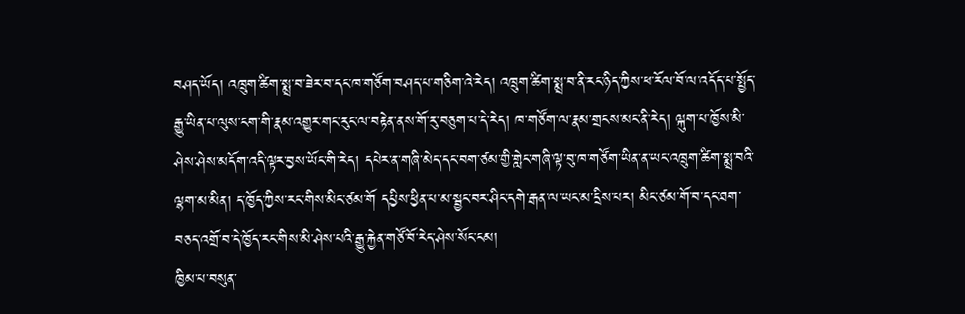བཤད་ཡོད། འཁྲུག་ཚིག་སྨྲ་བ་ཟེར་བ་དང་ཁ་གཙོག་བཤད་པ་གཅིག་འེ་རེད། འཁྲུག་ཚིག་སྨྲ་བ་ནི་རང་ཉིད་ཀྱིས་ཕ་རོལ་བོ་ལ་འདོད་པ་སྤྱོད་རྒྱུ་ཡིན་པ་ལུས་ངག་གི་རྣམ་འགྱུར་གང་རུང་ལ་བརྟེན་ནས་གོ་རུ་བཅུག་པ་དེ་རེད། ཁ་གཙོག་ལ་རྣམ་གྲངས་མང་ནི་རེད། ལྐུག་པ་ཁྱོས་མི་ཤེས་ཤེས་མདོག་འདི་ལྟར་བྱས་ཡོང་གི་རེད། དཔེར་ན་གཞི་མེད་དང་བག་ཙམ་གྱི་གླེང་གཞི་ལྟ་བུ་ཁ་གཙོག་ཡིན་ན་ཡང་འཁྲུག་ཚིག་སྨྲ་བའི་ལྷག་མ་མིན། ད་ཁྱོད་ཀྱིས་རང་གིས་མིང་ཙམ་གོ དཔྱིས་ཕྱིན་པ་མ་སྦྱང་བར་ཤིང་དགེ་རྒན་ལ་ཡང་མ་དྲིས་པར། མིང་ཙམ་གོ་བ་དང་ཐག་བཅད་འགྲོ་བ་དེ་ཁྱོད་རང་གིས་མི་ཤེས་པའི་རྒྱུ་རྐྱེན་གཙོ་བོ་རེད་ཤེས་སོང་ངམ།
ཁྱིམ་པ་བསུན་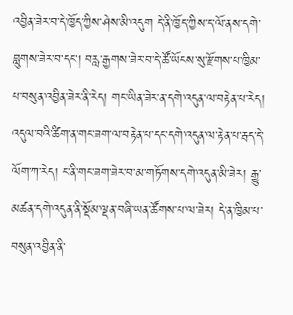འབྱིན་ཟེར་བ་དེ་ཁྱོད་ཀྱིས་ཤེས་མི་འདུག དེ་ནི་ཁྱོད་ཀྱིས་ད་ལོ་ནས་དགེ་བླུགས་ཟེར་བ་དང་། བརླ་རྒྱགས་ཟེར་བ་དེ་ཚོ་ཡོངས་སུ་རྫོགས་པ་ཁྱིམ་པ་བསུན་འབྱིན་ཟེར་ནི་རེད། གང་ཡིན་ཟེར་ན་དགེ་འདུན་ལ་བརྟེན་པ་རེད། འདུལ་བའི་ཚིག་ན་གང་ཟག་ལ་བརྟེན་པ་དང་དགེ་འདུན་ལ་རྟེན་པ་རྦད་དེ་ལོག་ཀ་རེད། ང་ནི་གང་ཟག་ཟེར་བ་མ་གཏོགས་དགེ་འདུན་མི་ཟེར། རྒྱུ་མཚན་དགེ་འདུན་ནི་སྡོམ་ལྡན་བཞི་ཡན་ཚོགས་པ་ལ་ཟེར། དེ་ན་ཁྱིམ་པ་བསུན་འབྱིན་ནི་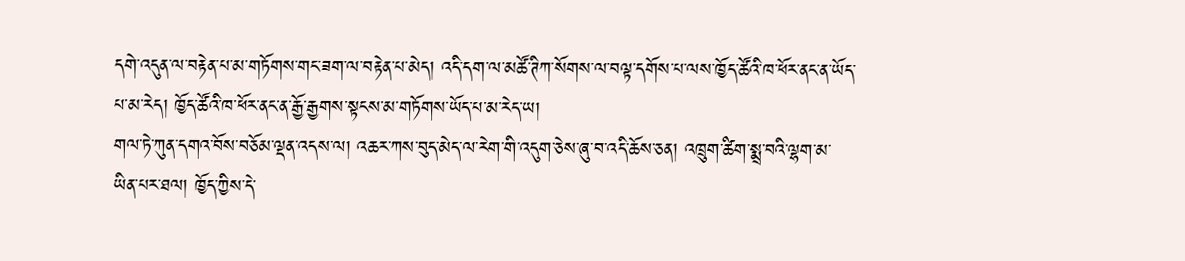དགེ་འདུན་ལ་བརྟེན་པ་མ་གཏོགས་གང་ཟག་ལ་བརྟེན་པ་མེད། འདི་དག་ལ་མཚོ་ཊིཀ་སོགས་ལ་བལྟ་དགོས་པ་ལས་ཁྱོད་ཚོའི་ཁ་ཕོར་ནང་ན་ཡོད་པ་མ་རེད། ཁྱོད་ཚོའི་ཁ་ཕོར་ནང་ན་རྒྱོ་རྒྱགས་སྟངས་མ་གཏོགས་ཡོད་པ་མ་རེད་ཡ།
གལ་ཏེ་ཀུན་དགའ་བོས་བཅོམ་ལྡན་འདས་ལ། འཆར་ཀས་བུད་མེད་ལ་རེག་གི་འདུག་ཅེས་ཞུ་བ་འདི་ཆོས་ཅན། འཁྲུག་ཚིག་སྨྲ་བའི་ལྷག་མ་ཡིན་པར་ཐལ། ཁྱོད་ཀྱིས་དེ་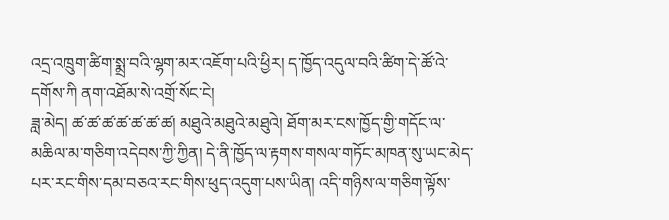འདྲ་འཁྲུག་ཚིག་སྨྲ་བའི་ལྷག་མར་འཇོག་པའི་ཕྱིར། ད་ཁྱོད་འདུལ་བའི་ཚིག་དེ་ཚོ་འེ་དགོས་ཀི ནག་འཐོམ་སེ་འགྲོ་སོང་ངེ།
ཟླ་མེད། ཚ་ཚ་ཚ་ཚ་ཚ་ཚ་ཚ། མཐུའེ་མཐུའེ་མཐུའེ། ཐོག་མར་ངས་ཁྱོད་གྱི་གདོང་ལ་མཆིལ་མ་གཅིག་འདེབས་ཀྱི་ཀྱིན། དེ་ནི་ཁྱོད་ལ་རྟགས་གསལ་གཏོང་མཁན་སུ་ཡང་མེད་པར་རང་གིས་དམ་བཅའ་རང་གིས་ཕུད་འདུག་པས་ཡིན། འདི་གཉིས་ལ་གཅིག་ལྟོས་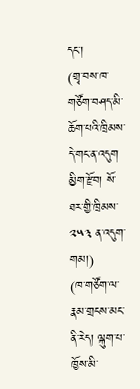དང་།
(གྲྭ་བས་ཁ་གཙོག་བཤད་མི་ཆོག་པའི་ཁྲིམས་དེ་གང་ན་འདུག མྱིག་རྫོབ། སོ་ཐར་གྱི་ཁྲིམས་ ༢༥༣ ན་འདུག་གམ།)
(ཁ་གཙོག་ལ་རྣམ་གྲངས་མང་ནི་རེད། ལྐུག་པ་ཁྱོས་མི་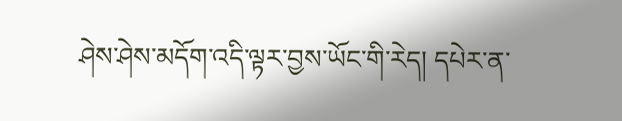ཤེས་ཤེས་མདོག་འདི་ལྟར་བྱས་ཡོང་གི་རེད། དཔེར་ན་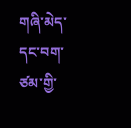གཞི་མེད་དང་བག་ཙམ་གྱི་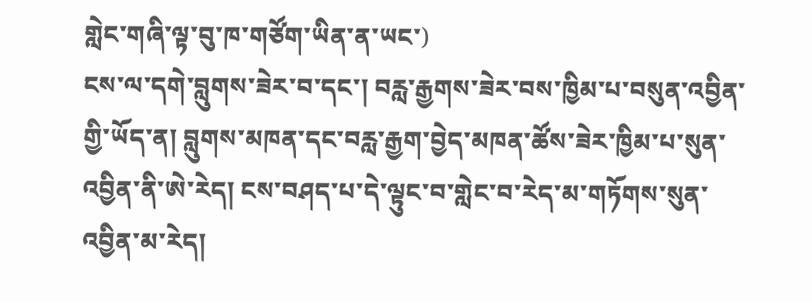གླེང་གཞི་ལྟ་བུ་ཁ་གཙོག་ཡིན་ན་ཡང་)
ངས་ལ་དགེ་བླུགས་ཟེར་བ་དང་། བརླ་རྒྱགས་ཟེར་བས་ཁྱིམ་པ་བསུན་འབྱིན་གྱི་ཡོད་ན། བླུགས་མཁན་དང་བརླ་རྒྱག་བྱེད་མཁན་ཚོས་ཟེར་ཁྱིམ་པ་སུན་འབྱིན་ནི་ཨེ་རེད། ངས་བཤད་པ་དེ་ལྟུང་བ་གླེང་བ་རེད་མ་གཏོགས་སུན་འབྱིན་མ་རེད།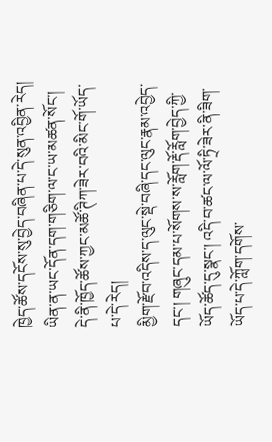ཁྱེད་ཚོས་དངོས་སུ་བྱེད་བཞིན་པ་དེ་སུན་འབྱིན་རེད།
ཡིན་ན་ཡང་དོན་དག་གཅིག་ལ་ང་ཡ་མཚན་སོང་། དེ་ནི་ཁྱོད་ཚོས་ཀྱང་མཚོ་ཊིཀ་ཟེར་བའི་མིང་གོ་ཡོད་པ་དེ་རེད།
མྱིག་རྫོབ་འདིས་ད་ལུང་སྡེ་བཞི་དང་ལུང་རྣམ་འབྱེད་དང་། གཞུང་དམ་པ་སོགས་ས་རློག་རྡོ་རློག་བྱེད་ཀྱི་ཡོད་ཚོད་དུ་སྣང་། འདི་བ་ཚང་ལ་ལོ་ཏྲི་ཟེར་ནི་ཟིག་ཡོད་པ་དེ་ཀློག་དགོས་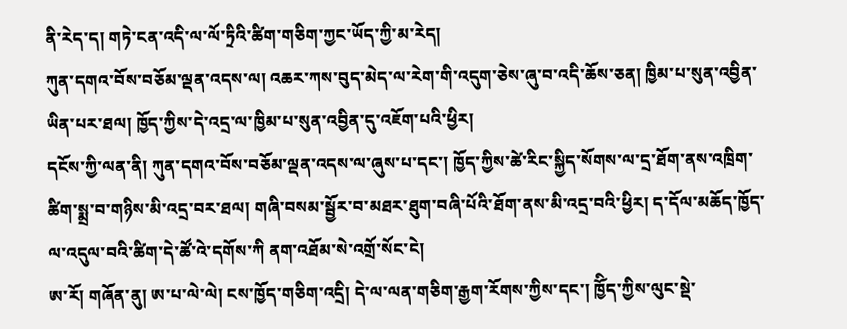ནི་རེད་ད། གཏེ་ངན་འདི་ལ་ལོ་ཏྲིའི་ཚིག་གཅིག་ཀྱང་ཡོད་ཀྱི་མ་རེད།
ཀུན་དགའ་བོས་བཅོམ་ལྡན་འདས་ལ། འཆར་ཀས་བུད་མེད་ལ་རེག་གི་འདུག་ཅེས་ཞུ་བ་འདི་ཆོས་ཅན། ཁྱིམ་པ་སུན་འབྱིན་ཡིན་པར་ཐལ། ཁྱོད་ཀྱིས་དེ་འདྲ་ལ་ཁྱིམ་པ་སུན་འབྱིན་དུ་འཇོག་པའི་ཕྱིར།
དངོས་ཀྱི་ལན་ནི། ཀུན་དགའ་བོས་བཅོམ་ལྡན་འདས་ལ་ཞུས་པ་དང་། ཁྱོད་ཀྱིས་ཚེ་རིང་སྐྱིད་སོགས་ལ་དྲ་ཐོག་ནས་འཁྲིག་ཚིག་སྨྲ་བ་གཉིས་མི་འདྲ་བར་ཐལ། གཞི་བསམ་སྦྱོར་བ་མཐར་ཐུག་བཞི་པོའི་ཐོག་ནས་མི་འདྲ་བའི་ཕྱིར། ད་དོལ་མཆོད་ཁྱོད་ལ་འདུལ་བའི་ཚིག་དེ་ཚོ་འེ་དགོས་ཀི ནག་འཐོམ་སེ་འགྲོ་སོང་ངེ།
ཨ་རོ། གཞོན་ནུ། ཨ་པ་ལེ་ལེ། ངས་ཁྱོད་གཅིག་འདྲི། དེ་ལ་ལན་གཅིག་རྒྱག་རོགས་ཀྱིས་དང་། ཁྱོིད་ཀྱིས་ལུང་སྡེ་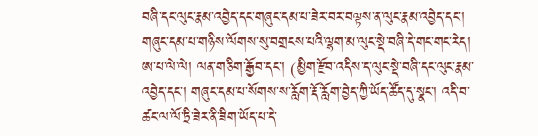བཞི་དང་ལུང་རྣམ་འབྱེད་དང་གཞུང་དམ་པ་ཟེར་བར་བལྟས་ན་ལུང་རྣམ་འབྱེད་དང་། གཞུང་དམ་པ་གཉིས་ལོགས་སུ་བགྲངས་པའི་ལྷག་མ་ལུང་སྡེ་བཞི་དེ་གང་གང་རེད། ཨ་པ་ལེ་ལེ། ལན་གཅིག་རྒྱོབ་དང་། (མྱིག་རྫོབ་འདིས་ད་ལུང་སྡེ་བཞི་དང་ལུང་རྣམ་འབྱེད་དང་། གཞུང་དམ་པ་སོགས་ས་རློག་རྡོ་རློག་བྱེད་ཀྱི་ཡོད་ཚོད་དུ་སྣང་། འདི་བ་ཚང་ལ་ལོ་ཏྲི་ཟེར་ནི་ཟིག་ཡོད་པ་དེ་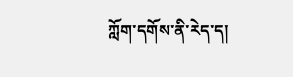ཀློག་དགོས་ནི་རེད་ད།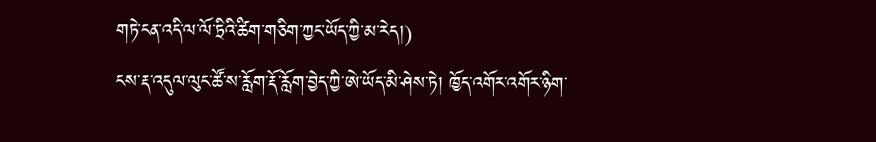གཏེ་ངན་འདི་ལ་ལོ་ཏྲིའི་ཚིག་གཅིག་ཀྱང་ཡོད་ཀྱི་མ་རེད།)
ངས་རྡ་འདུལ་ལུང་ཚོ་ས་རློག་རྡོ་རློག་བྱེད་ཀྱི་ཨེ་ཡོད་མི་ཤེས་ཏེ། ཁྱོད་འགོར་འགོར་ཉིག་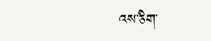འས་ཅིག་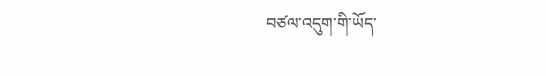བཙལ་འདུག་གི་ཡོད་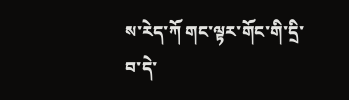ས་རེད་ཀོ གང་ལྟར་གོང་གི་དྲི་བ་དེ་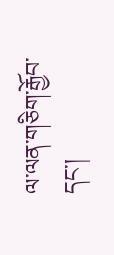ལ་ལན་གཅིག་རྒྱོབ་དང་།